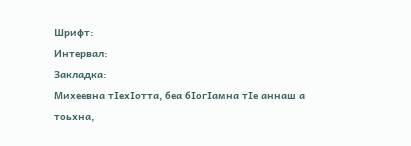Шрифт:
Интервал:
Закладка:
Михеевна тIехIотта, бea бIогIамна тIе аннаш а тоьхна,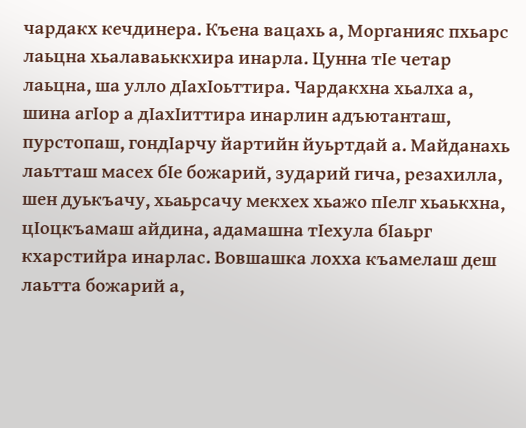чардакх кечдинера. Къена вацахь а, Морганияс пхьарс лаьцна хьалаваьккхира инарла. Цунна тIе четар лаьцна, ша улло дIахIоьттира. Чардакхна хьалха а, шина агIор а дIахIиттира инарлин адъютанташ, пурстопаш, гондIарчу йартийн йуьртдай а. Майданахь лаьтташ масех бIе божарий, зударий гича, резахилла, шен дуькъачу, хьaьpсачу мекхех хьажо пIелг хьаькхна, цIоцкъамаш айдина, адамашна тIехула бIаьрг кхарстийра инарлас. Вовшашка лохха къамелаш деш лаьтта божарий а,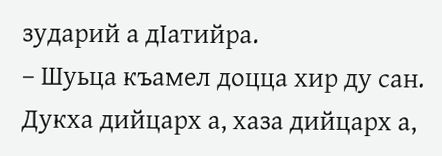зударий а дIатийра.
– Шуьца къамел доцца хир ду сан. Дукха дийцарх а, хаза дийцарх а,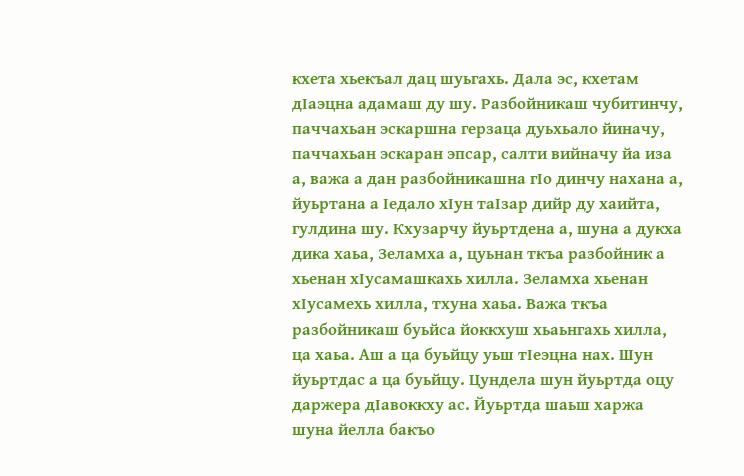кхета хьекъал дац шуьгахь. Дала эс, кхетам дIаэцна адамаш ду шу. Разбойникаш чубитинчу, паччахьан эскаршна герзаца дуьхьало йиначу, паччахьан эскаран эпсар, салти вийначу йа иза а, важа а дан разбойникашна гIо динчу нахана а, йуьртана а Iедало хIун таIзар дийр ду хаийта, гулдина шу. Кхузарчу йуьртдена а, шуна а дукха дика хаьа, Зеламха а, цуьнан ткъа разбойник а хьенан хIусамашкахь хилла. Зеламха хьенан хIусамехь хилла, тхуна хаьа. Важа ткъа разбойникаш буьйса йоккхуш хьаьнгахь хилла, ца хаьа. Аш а ца буьйцу уьш тIеэцна нах. Шун йуьртдас а ца буьйцу. Цундела шун йуьртда оцу даржера дIавоккху ас. Йуьртда шаьш харжа шуна йелла бакъо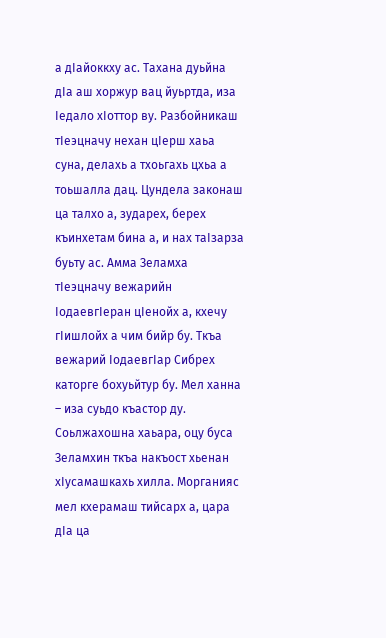а дIайоккху ас. Тахана дуьйна дIа аш хоржур вац йуьртда, иза Iедало хIоттор ву. Разбойникаш тIеэцначу нехан цIерш хаьа суна, делахь а тхоьгахь цхьа а тоьшалла дац. Цундела законаш ца талхо а, зударех, берех къинхетам бина а, и нах таIзарза буьту ас. Амма Зеламха тIеэцначу вежарийн IодаевгIеран цIенойх а, кхечу гIишлойх а чим бийр бу. Ткъа вежарий IодаевгIар Сибрех каторге бохуьйтур бу. Мел ханна – иза суьдо къастор ду.
Соьлжахошна хаьара, оцу буса Зеламхин ткъа накъост хьенан хIусамашкахь хилла. Морганияс мел кхерамаш тийсарх а, цара дIа ца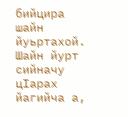бийцира шайн йуьртахой. Шайн йурт сийначу цIарах йагийча а,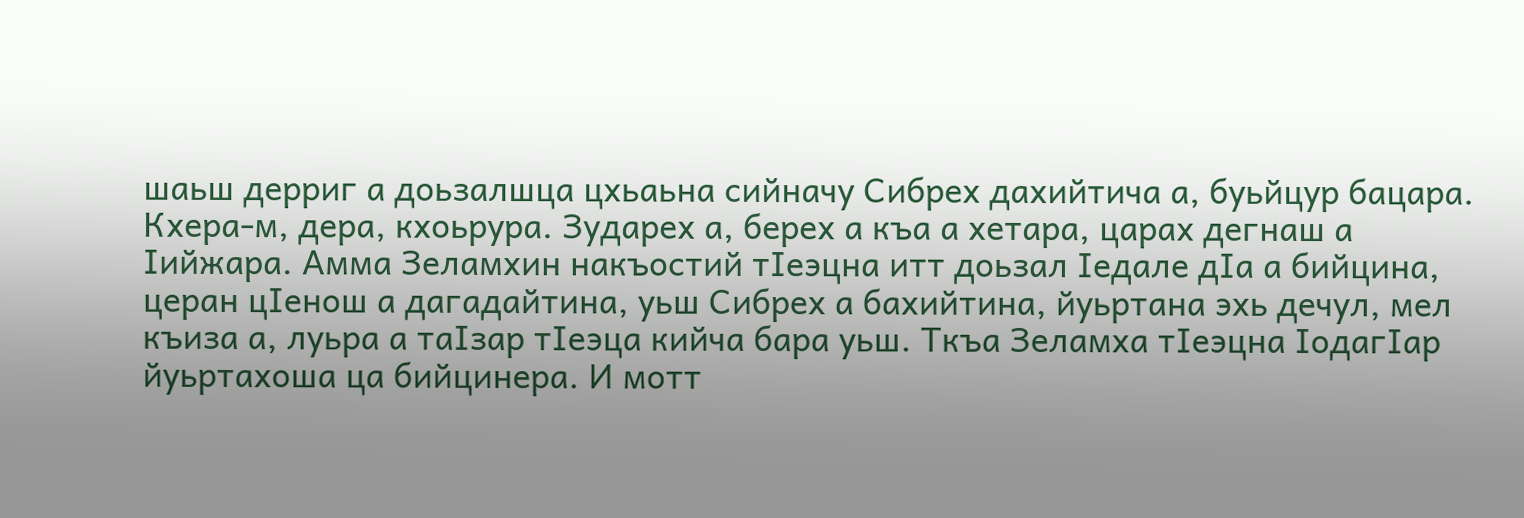шаьш дерриг а доьзалшца цхьаьна сийначу Сибрех дахийтича а, буьйцур бацара. Кхера-м, дера, кхоьрура. Зударех а, берех а къа а хетара, царах дегнаш а Iийжара. Амма Зеламхин накъостий тIеэцна итт доьзал Iедале дIа а бийцина, церан цIенош а дагадайтина, уьш Сибрех а бахийтина, йуьртана эхь дечул, мел къиза а, луьра а таIзар тIеэца кийча бара уьш. Ткъа Зеламха тIеэцна IодагIар йуьртахоша ца бийцинера. И мотт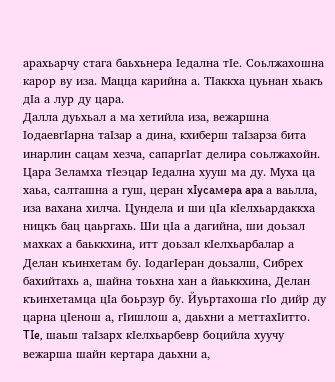арахьарчу стага баьхьнера Iедална тIе. Соьлжахошна карор ву иза. Мацца карийна а. ТIаккха цуьнан хьакъ дIа а лур ду цара.
Далла дуьхьал а ма хетийла иза, вежаршна IодаевгIарна таIзар а дина, кхиберш таIзарза бита инарлин сацам хезча, сапаргIат делира соьлжахойн. Цара Зеламха тIеэцар Iедална хууш ма ду. Муха ца хаьа, салташна а гуш, церан xIycaмepa apa а ваьлла, иза вахана хилча. Цундела и ши цIа кIелхьардаккха ницкъ бац цаьргахь. Ши цIа а дагийна, ши доьзал махках а баьккхина, итт доьзал кIелхьарбалар а Делан къинхетам бу. IодагIеран доьзалш, Сибрех бахийтахь а, шайна тоьхна хан а йаьккхина, Делан къинхетамца цIа боьрзур бу. Йуьртахоша гIo дийр ду царна цIенош а, гIишлош а, даьхни а меттахIитто. TIe, шаьш таIзарх кIелхьарбевр боцийла хуучу вежарша шайн кертара даьхни а,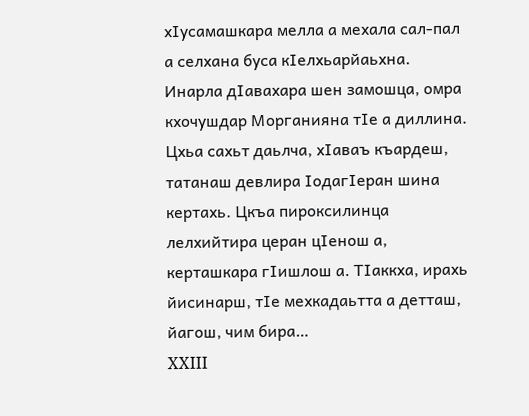хIусамашкара мелла а мехала сал-пал а селхана буса кIелхьарйаьхна.
Инарла дIавахара шен замошца, омра кхочушдар Морганияна тIe а диллина.
Цхьа сахьт даьлча, хIаваъ къардеш, татанаш девлира IодагIеран шина кертахь. Цкъа пироксилинца лелхийтира церан цIенош а, керташкара гIишлош а. ТIаккха, ирахь йисинарш, тIе мехкадаьтта а детташ, йагош, чим бира…
XXIII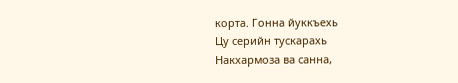корта. Гонна йуккъехь
Цу серийн тускарахь
Накхармоза ва санна,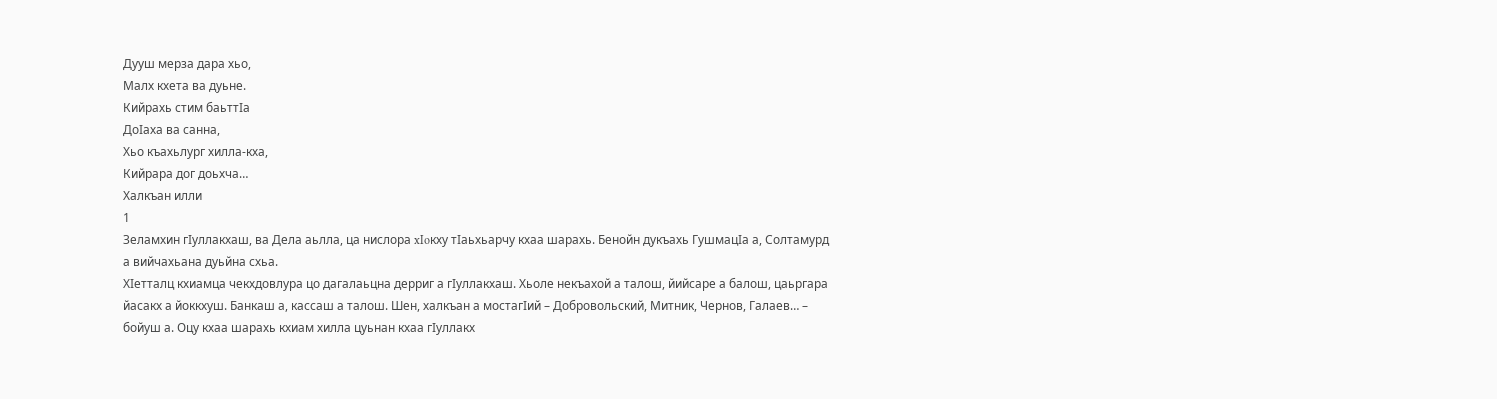Дууш мерза дара хьо,
Малх кхета ва дуьне.
Кийрахь стим баьттIа
ДоIаха ва санна,
Хьо къахьлург хилла-кха,
Кийрара дог доьхча…
Халкъан илли
1
Зеламхин гIуллакхаш, ва Дела аьлла, ца нислора xIoкху тIаьхьарчу кхаа шарахь. Бенойн дукъахь ГушмацIа а, Солтамурд а вийчахьана дуьйна схьа.
ХIетталц кхиамца чекхдовлура цо дагалаьцна дерриг а гIуллакхаш. Хьоле некъахой а талош, йийсаре а балош, цаьргара йасакх а йоккхуш. Банкаш а, кассаш а талош. Шен, халкъан а мостагIий – Добровольский, Митник, Чернов, Галаев… – бойуш а. Оцу кхаа шарахь кхиам хилла цуьнан кхаа гIуллакх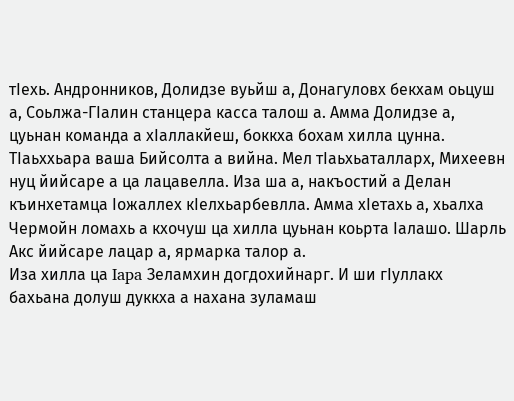тIехь. Андронников, Долидзе вуьйш а, Донагуловх бекхам оьцуш а, Соьлжа-ГIалин станцера касса талош а. Амма Долидзе а, цуьнан команда а хIаллакйеш, боккха бохам хилла цунна. ТIаьххьара ваша Бийсолта а вийна. Мел тIаьхьаталларх, Михеевн нуц йийсаре а ца лацавелла. Иза ша а, накъостий а Делан къинхетамца Iожаллех кIелхьарбевлла. Амма хIетахь а, хьалха Чермойн ломахь а кхочуш ца хилла цуьнан коьрта Iалашо. Шарль Акс йийсаре лацар а, ярмарка талор а.
Иза хилла ца Iapa Зеламхин догдохийнарг. И ши гIуллакх бахьана долуш дуккха а нахана зуламаш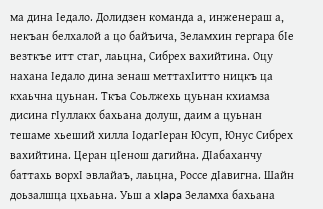ма дина Iедало. Долидзен команда а, инженераш а, некъан белхалой а цо байъича, Зеламхин гергара бIе везткъе итт стаг, лаьцна, Сибрех вахийтина. Оцу нахана Iедало дина зенаш меттахIитто ницкъ ца кхаьчна цуьнан. Ткъа Соьлжехь цуьнан кхиамза дисина гIуллакх бахьана долуш, даим а цуьнан тешаме хьеший хилла IодагIеран Юсуп, Юнус Сибрех вахийтина. Церан цIенош дагийна. ДIабаханчу баттахь ворхI эвлайаъ, лаьцна, Россе дIавигна. Шайн доьзалшца цхьаьна. Уьш а xIapa Зеламха бахьана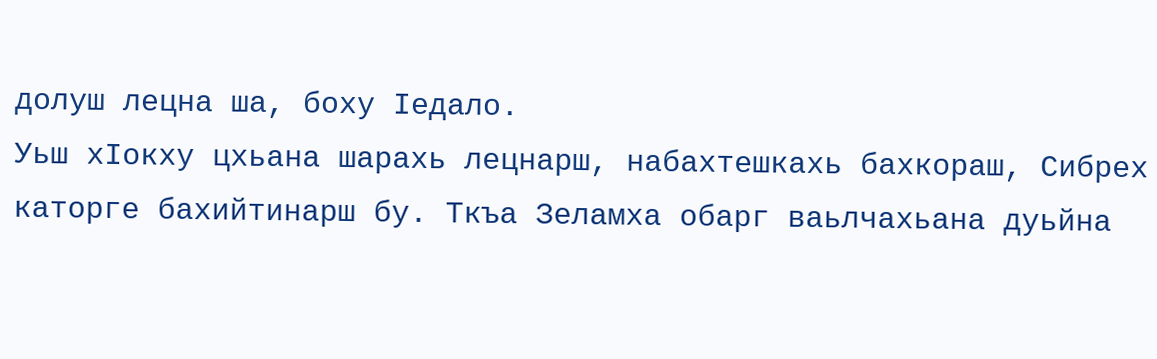долуш лецна ша, боху Iедало.
Уьш хIокху цхьана шарахь лецнарш, набахтешкахь бахкораш, Сибрех каторге бахийтинарш бу. Ткъа Зеламха обарг ваьлчахьана дуьйна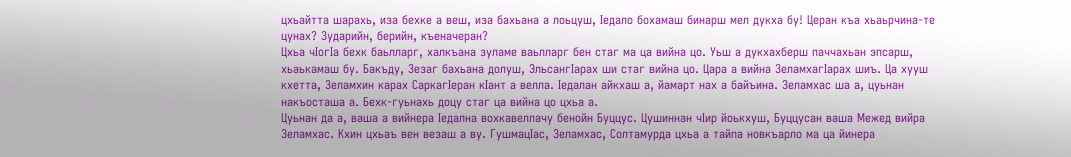цхьайтта шарахь, иза бехке а веш, иза бахьана а лоьцуш, Iедало бохамаш бинарш мел дукха бу! Церан къа хьаьрчина-те цунах? Зударийн, берийн, къеначеран?
Цхьа чIогIа бехк баьлларг, халкъана зуламе ваьлларг бен стаг ма ца вийна цо. Уьш а дукхахберш паччахьан эпсарш, хьаькамаш бу. Бакъду, Зезаг бахьана долуш, ЭльсангIарах ши стаг вийна цо. Цара а вийна ЗеламхагIарах шиъ. Ца хууш кхетта, Зеламхин карах СаркагIеран кIант а велла. Iедалан айкхаш а, йамарт нах а байъина. Зеламхас ша а, цуьнан накъосташа а. Бехк-гуьнахь доцу стаг ца вийна цо цхьа а.
Цуьнан да а, ваша а вийнера Iедална вохкавеллачу бенойн Буццус. Цушиннан чIир йоькхуш, Буццусан ваша Межед вийра Зеламхас. Кхин цхьаъ вен везаш а ву. ГушмацIас, Зеламхас, Солтамурда цхьа а тайпа новкъарло ма ца йинера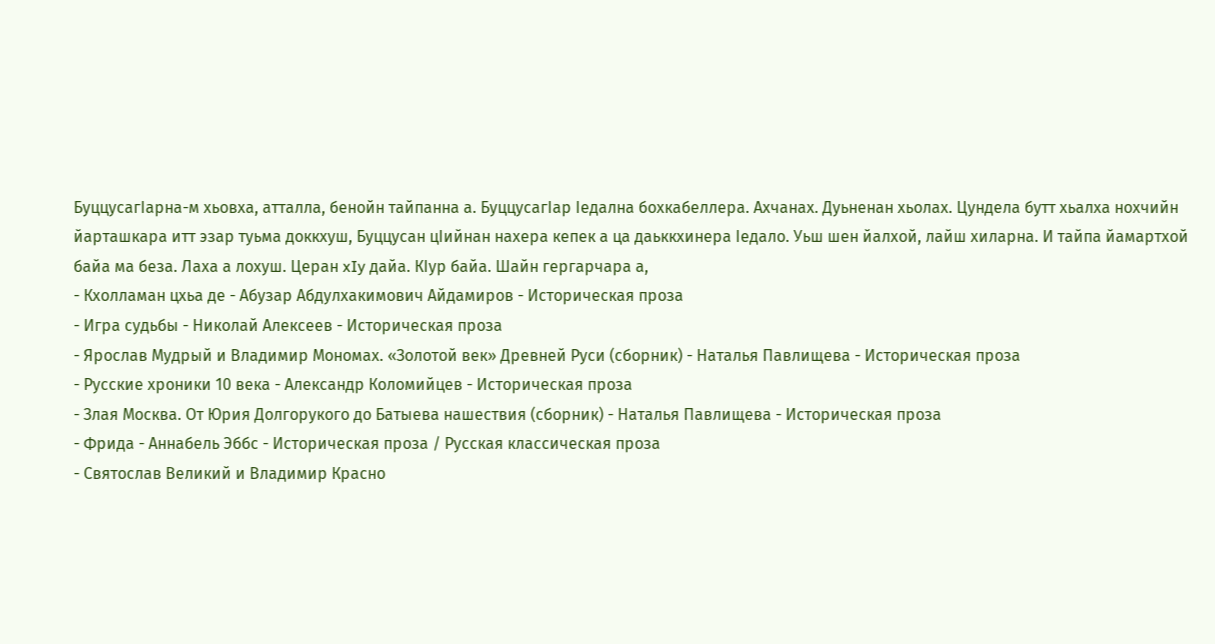БуццусагIарна-м хьовха, атталла, бенойн тайпанна а. БуццусагIар Iедална бохкабеллера. Ахчанах. Дуьненан хьолах. Цундела бутт хьалха нохчийн йарташкара итт эзар туьма доккхуш, Буццусан цIийнан нахера кепек а ца даьккхинера Iедало. Уьш шен йалхой, лайш хиларна. И тайпа йамартхой байа ма беза. Лаха а лохуш. Церан xIy дайа. КIур байа. Шайн гергарчара а,
- Кхолламан цхьа де - Абузар Абдулхакимович Айдамиров - Историческая проза
- Игра судьбы - Николай Алексеев - Историческая проза
- Ярослав Мудрый и Владимир Мономах. «Золотой век» Древней Руси (сборник) - Наталья Павлищева - Историческая проза
- Русские хроники 10 века - Александр Коломийцев - Историческая проза
- Злая Москва. От Юрия Долгорукого до Батыева нашествия (сборник) - Наталья Павлищева - Историческая проза
- Фрида - Аннабель Эббс - Историческая проза / Русская классическая проза
- Святослав Великий и Владимир Красно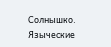Солнышко. Языческие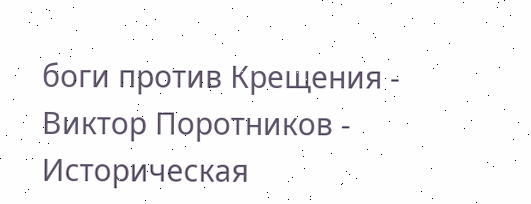боги против Крещения - Виктор Поротников - Историческая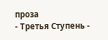проза
- Третья Ступень -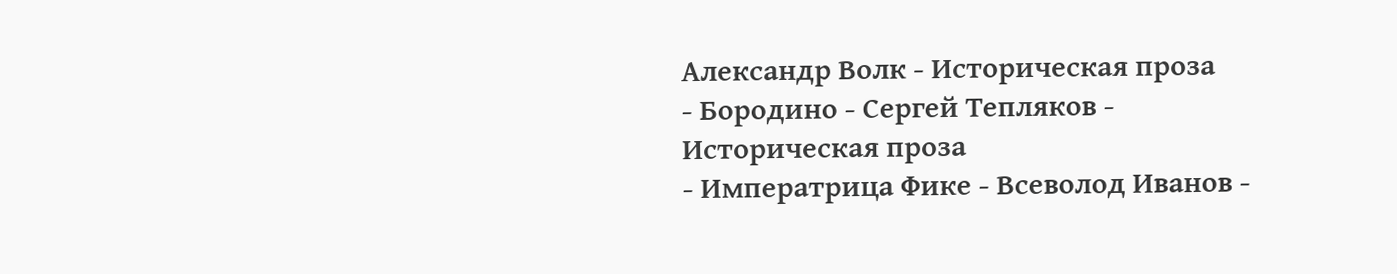Александр Волк - Историческая проза
- Бородино - Сергей Тепляков - Историческая проза
- Императрица Фике - Всеволод Иванов -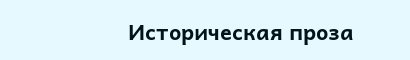Историческая проза